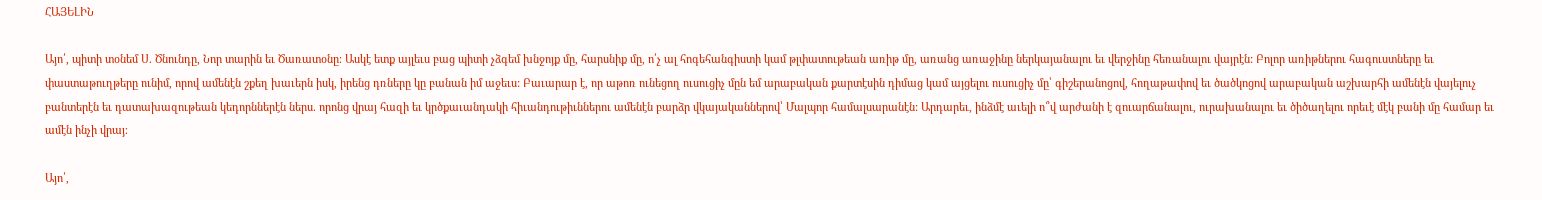ՀԱՅԵԼԻՆ

Այո՛, պիտի տօնեմ Ս. Ծնունդը, Նոր տարին եւ Ծառատօնը։ Ասկէ ետք այլեւս բաց պիտի չձգեմ խնջոյք մը, հարսնիք մը, ո՛չ ալ հոգեհանգիստի կամ թլփատութեան առիթ մը, առանց առաջինը ներկայանալու եւ վերջինը հեռանալու վայրէն: Բոլոր առիթներու հագուստները եւ փաստաթուղթերը ունիմ, որով ամենէն շքեղ խաւերն իսկ, իրենց դռները կը բանան իմ աջեւս: Բաւարար է, որ աթոռ ունեցող ուսուցիչ մըն եմ արաբական քարտէսին դիմաց կամ այցելու ուսուցիչ մը՝ գիշերանոցով, հողաթափով եւ ծածկոցով արաբական աշխարհի ամենէն վայելուչ բանտերէն եւ դատախազութեան կեդորններէն ներս. որոնց վրայ հազի եւ կրծքաւանդակի հիւանդութիւններու ամենէն բարձր վկայականներով՝ Մալպոր համալսարանէն: Արդարեւ, ինձմէ աւելի ո՞վ արժանի է զուարճանալու, ուրախանալու եւ ծիծաղելու որեւէ մէկ բանի մը համար եւ ամէն ինչի վրայ։

Այո՛,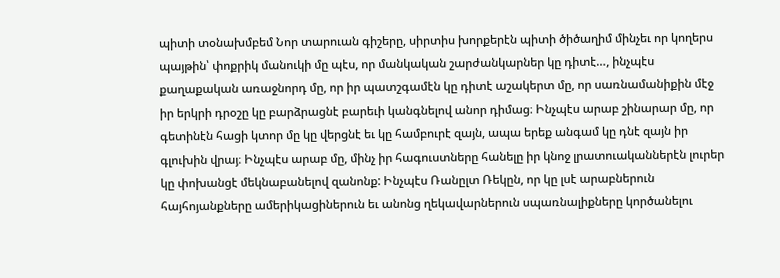պիտի տօնախմբեմ Նոր տարուան գիշերը, սիրտիս խորքերէն պիտի ծիծաղիմ մինչեւ որ կողերս պայթին՝ փոքրիկ մանուկի մը պէս, որ մանկական շարժանկարներ կը դիտէ…, ինչպէս քաղաքական առաջնորդ մը, որ իր պատշգամէն կը դիտէ աշակերտ մը, որ սառնամանիքին մէջ իր երկրի դրօշը կը բարձրացնէ բարեւի կանգնելով անոր դիմաց։ Ինչպէս արաբ շինարար մը, որ գետինէն հացի կտոր մը կը վերցնէ եւ կը համբուրէ զայն, ապա երեք անգամ կը դնէ զայն իր գլուխին վրայ։ Ինչպէս արաբ մը, մինչ իր հագուստները հանելը իր կնոջ լրատուականներէն լուրեր կը փոխանցէ մեկնաբանելով զանոնք: Ինչպէս Ռանըլտ Ռեկըն, որ կը լսէ արաբներուն հայհոյանքները ամերիկացիներուն եւ անոնց ղեկավարներուն սպառնալիքները կործանելու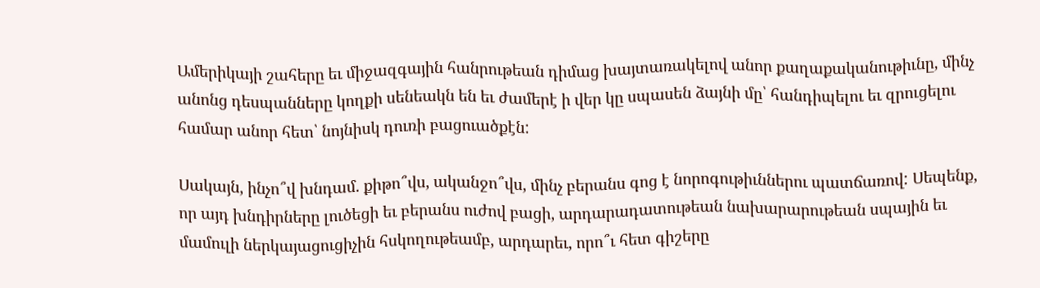Ամերիկայի շահերը եւ միջազգային հանրութեան դիմաց խայտառակելով անոր քաղաքականութիւնը, մինչ անոնց դեսպանները կողքի սենեակն են եւ ժամերէ ի վեր կը սպասեն ձայնի մը՝ հանդիպելու եւ զրուցելու համար անոր հետ՝ նոյնիսկ դուռի բացուածքէն:

Սակայն, ինչո՞վ խնդամ. քիթո՞վս, ականջո՞վս, մինչ բերանս գոց է նորոգութիւններու պատճառով: Սեպենք, որ այդ խնդիրները լուծեցի եւ բերանս ուժով բացի, արդարադատութեան նախարարութեան սպային եւ մամուլի ներկայացուցիչին հսկողութեամբ, արդարեւ, որո՞ւ հետ գիշերը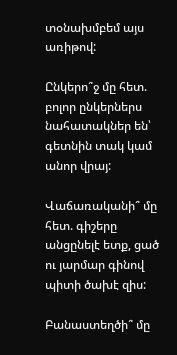տօնախմբեմ այս առիթով:

Ընկերո՞ջ մը հետ. բոլոր ընկերներս նահատակներ են՝ գետնին տակ կամ անոր վրայ:

Վաճառականի՞ մը հետ. գիշերը անցընելէ ետք, ցած ու յարմար գինով պիտի ծախէ զիս:

Բանաստեղծի՞ մը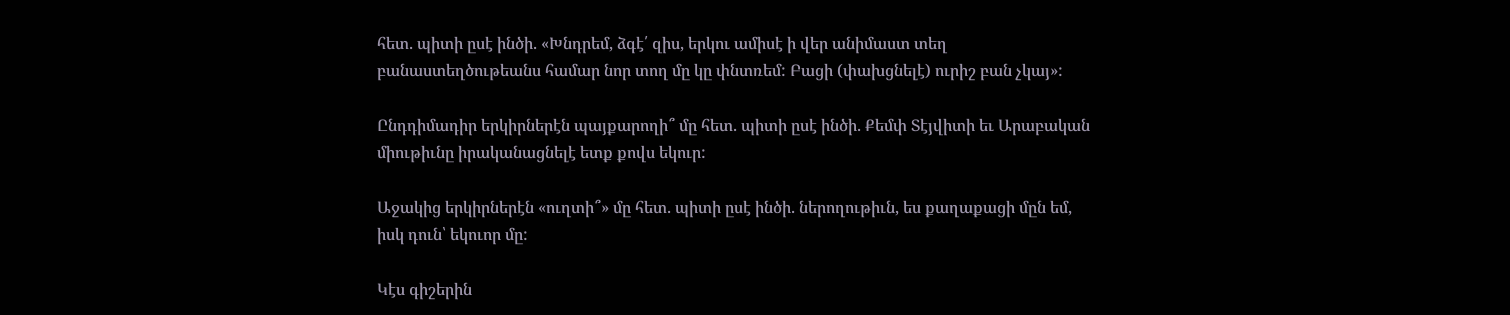հետ. պիտի ըսէ ինծի. «Խնդրեմ, ձգէ՛ զիս, երկու ամիսէ ի վեր անիմաստ տեղ բանաստեղծութեանս համար նոր տող մը կը փնտռեմ: Բացի (փախցնելէ) ուրիշ բան չկայ»:

Ընդդիմադիր երկիրներէն պայքարողի՞ մը հետ. պիտի ըսէ ինծի. Քեմփ Տէյվիտի եւ Արաբական միութիւնը իրականացնելէ ետք քովս եկուր:

Աջակից երկիրներէն «ուղտի՞» մը հետ. պիտի ըսէ ինծի. ներողութիւն, ես քաղաքացի մըն եմ, իսկ դուն՝ եկուոր մը:

Կէս գիշերին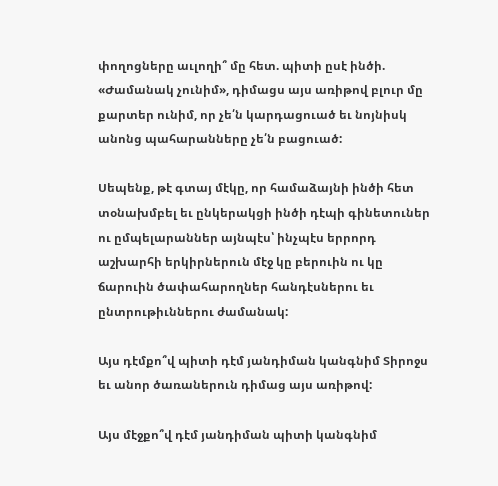փողոցները աւլողի՞ մը հետ. պիտի ըսէ ինծի. «Ժամանակ չունիմ», դիմացս այս առիթով բլուր մը քարտեր ունիմ, որ չե՛ն կարդացուած եւ նոյնիսկ անոնց պահարանները չե՛ն բացուած:

Սեպենք, թէ գտայ մէկը, որ համաձայնի ինծի հետ տօնախմբել եւ ընկերակցի ինծի դէպի գինետուներ ու ըմպելարաններ այնպէս՝ ինչպէս երրորդ աշխարհի երկիրներուն մէջ կը բերուին ու կը ճարուին ծափահարողներ հանդէսներու եւ ընտրութիւններու ժամանակ:

Այս դէմքո՞վ պիտի դէմ յանդիման կանգնիմ Տիրոջս եւ անոր ծառաներուն դիմաց այս առիթով:

Այս մէջքո՞վ դէմ յանդիման պիտի կանգնիմ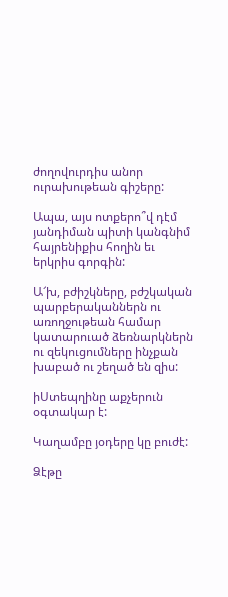ժողովուրդիս անոր ուրախութեան գիշերը:

Ապա, այս ոտքերո՞վ դէմ յանդիման պիտի կանգնիմ հայրենիքիս հողին եւ երկրիս գորգին:

Ա՜խ, բժիշկները, բժշկական պարբերականներն ու առողջութեան համար կատարուած ձեռնարկներն ու զեկուցումները ինչքան խաբած ու շեղած են զիս:

իՍտեպղինը աքչերուն օգտակար է:

Կաղամբը յօդերը կը բուժէ:

Ձէթը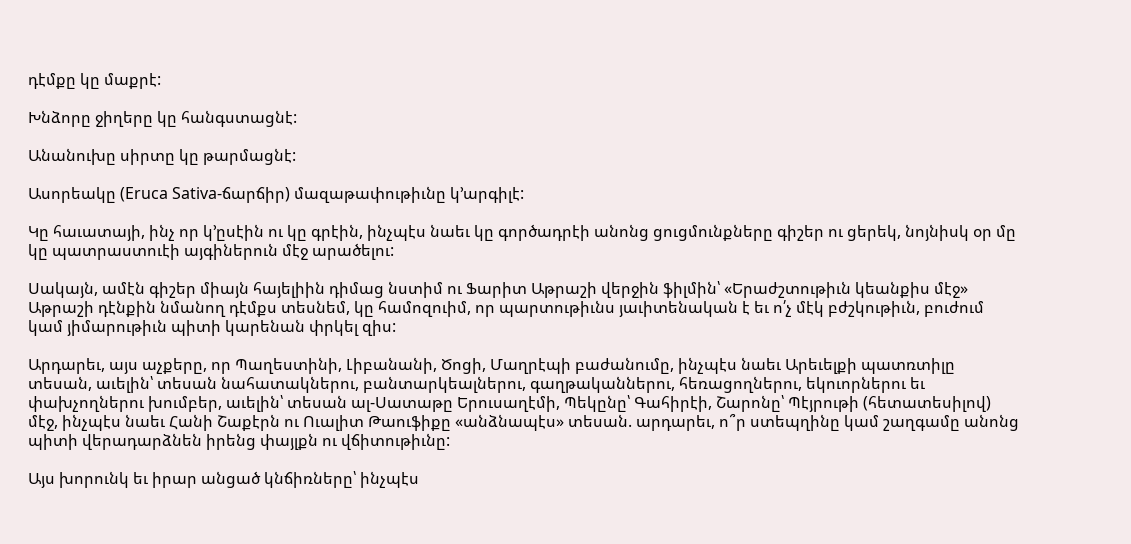դէմքը կը մաքրէ:

Խնձորը ջիղերը կը հանգստացնէ:

Անանուխը սիրտը կը թարմացնէ:

Ասորեակը (Eruca Sativa-ճարճիր) մազաթափութիւնը կ՚արգիլէ:

Կը հաւատայի, ինչ որ կ՚ըսէին ու կը գրէին, ինչպէս նաեւ կը գործադրէի անոնց ցուցմունքները գիշեր ու ցերեկ, նոյնիսկ օր մը կը պատրաստուէի այգիներուն մէջ արածելու:

Սակայն, ամէն գիշեր միայն հայելիին դիմաց նստիմ ու Ֆարիտ Աթրաշի վերջին ֆիլմին՝ «Երաժշտութիւն կեանքիս մէջ» Աթրաշի դէնքին նմանող դէմքս տեսնեմ, կը համոզուիմ, որ պարտութիւնս յաւիտենական է եւ ո՛չ մէկ բժշկութիւն, բուժում կամ յիմարութիւն պիտի կարենան փրկել զիս:

Արդարեւ, այս աչքերը, որ Պաղեստինի, Լիբանանի, Ծոցի, Մաղրէպի բաժանումը, ինչպէս նաեւ Արեւելքի պատռտիլը տեսան, աւելին՝ տեսան նահատակներու, բանտարկեալներու, գաղթականներու, հեռացողներու, եկուորներու եւ փախչողներու խումբեր, աւելին՝ տեսան ալ-Սատաթը Երուսաղէմի, Պեկընը՝ Գահիրէի, Շարոնը՝ Պէյրութի (հետատեսիլով) մէջ, ինչպէս նաեւ Հանի Շաքէրն ու Ուալիտ Թաուֆիքը «անձնապէս» տեսան. արդարեւ, ո՞ր ստեպղինը կամ շաղգամը անոնց պիտի վերադարձնեն իրենց փայլքն ու վճիտութիւնը:

Այս խորունկ եւ իրար անցած կնճիռները՝ ինչպէս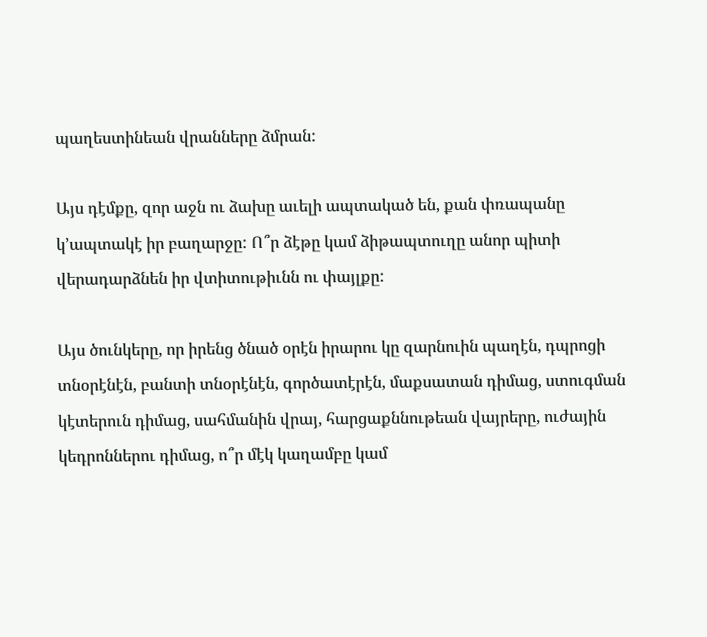պաղեստինեան վրանները ձմրան:

Այս դէմքը, զոր աջն ու ձախը աւելի ապտակած են, քան փռապանը կ՚ապտակէ իր բաղարջը: Ո՞ր ձէթը կամ ձիթապտուղը անոր պիտի վերադարձնեն իր վտիտութիւնն ու փայլքը:

Այս ծունկերը, որ իրենց ծնած օրէն իրարու կը զարնուին պաղէն, դպրոցի տնօրէնէն, բանտի տնօրէնէն, գործատէրէն, մաքսատան դիմաց, ստուգման կէտերուն դիմաց, սահմանին վրայ, հարցաքննութեան վայրերը, ուժային կեդրոններու դիմաց, ո՞ր մէկ կաղամբը կամ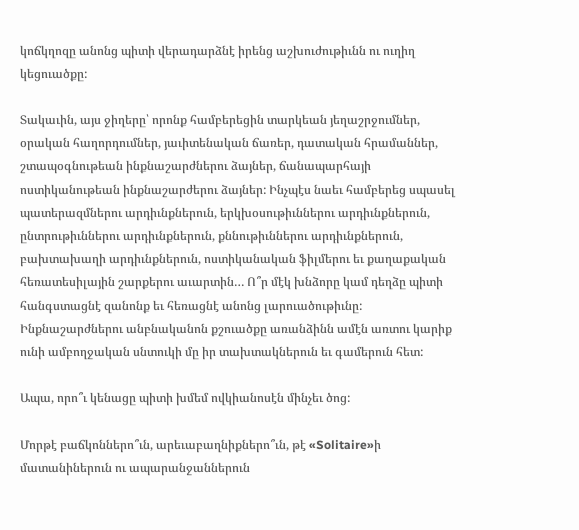կոճկղոզը անոնց պիտի վերադարձնէ իրենց աշխուժութիւնն ու ուղիղ կեցուածքը:

Տակաւին, այս ջիղերը՝ որոնք համբերեցին տարկեան յեղաշրջումներ, օրական հաղորդումներ, յաւիտենական ճառեր, դատական հրամաններ, շտապօգնութեան ինքնաշարժներու ձայներ, ճանապարհայի ոստիկանութեան ինքնաշարժերու ձայներ: Ինչպէս նաեւ համբերեց սպասել պատերազմներու արդիւնքներուն, երկխօսութիւններու արդիւնքներուն, ընտրութիւններու արդիւնքներուն, քննութիւններու արդիւնքներուն, բախտախաղի արդիւնքներուն, ոստիկանական ֆիլմերու եւ քաղաքական հեռատեսիլային շարքերու աւարտին… Ո՞ր մէկ խնձորը կամ դեղձը պիտի հանգստացնէ զանոնք եւ հեռացնէ անոնց լարուածութիւնը: Ինքնաշարժներու անբնականոն քշուածքը առանձինն ամէն առտու կարիք ունի ամբողջական սնտուկի մը իր տախտակներուն եւ գամերուն հետ:

Ապա, որո՞ւ կենացը պիտի խմեմ ովկիանոսէն մինչեւ ծոց:

Մորթէ բաճկոններո՞ւն, արեւաբաղնիքներո՞ւն, թէ «Solitaire»ի մատանիներուն ու ապարանջաններուն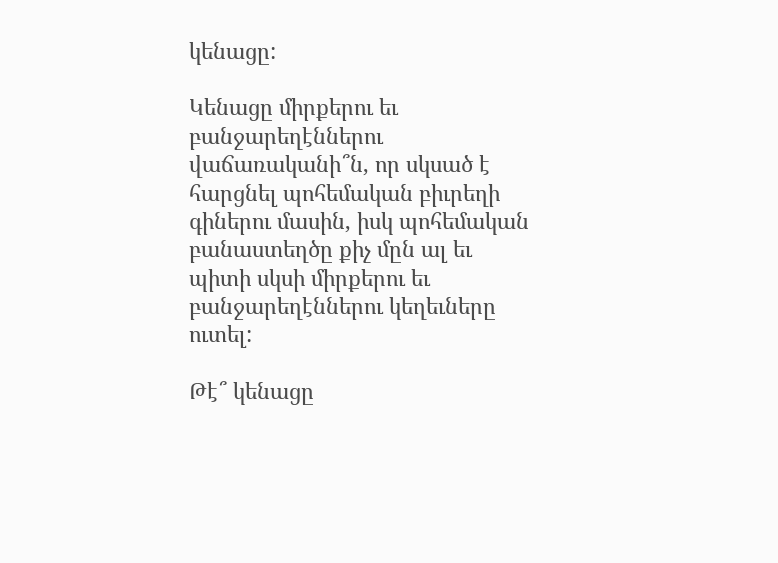կենացը:

Կենացը միրքերու եւ բանջարեղէններու վաճառականի՞ն, որ սկսած է հարցնել պոհեմական բիւրեղի գիներու մասին, իսկ պոհեմական բանաստեղծը քիչ մըն ալ եւ պիտի սկսի միրքերու եւ բանջարեղէններու կեղեւները ուտել:

Թէ՞ կենացը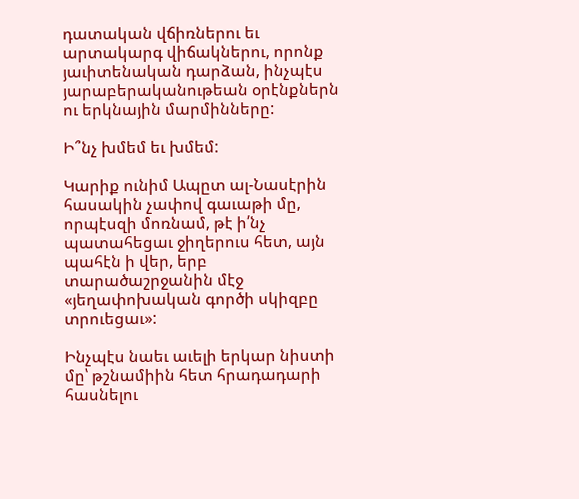դատական վճիռներու եւ արտակարգ վիճակներու, որոնք յաւիտենական դարձան, ինչպէս յարաբերականութեան օրէնքներն ու երկնային մարմինները:

Ի՞նչ խմեմ եւ խմեմ:

Կարիք ունիմ Ապըտ ալ-Նասէրին հասակին չափով գաւաթի մը, որպէսզի մոռնամ, թէ ի՛նչ պատահեցաւ ջիղերուս հետ, այն պահէն ի վեր, երբ տարածաշրջանին մէջ «յեղափոխական գործի սկիզբը տրուեցաւ»:

Ինչպէս նաեւ աւելի երկար նիստի մը՝ թշնամիին հետ հրադադարի հասնելու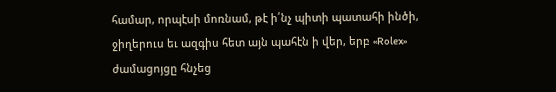համար, որպէսի մոռնամ, թէ ի՛նչ պիտի պատահի ինծի, ջիղերուս եւ ազգիս հետ այն պահէն ի վեր, երբ «Rolex» ժամացոյցը հնչեց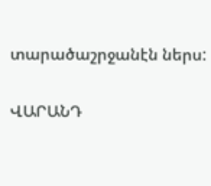տարածաշրջանէն ներս:

ՎԱՐԱՆԴ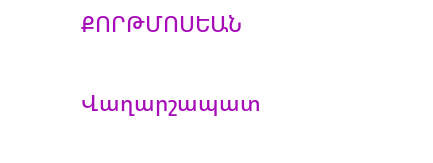ՔՈՐԹՄՈՍԵԱՆ

Վաղարշապատ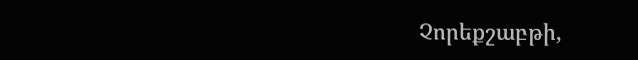Չորեքշաբթի,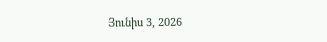Յունիս 3, 2026